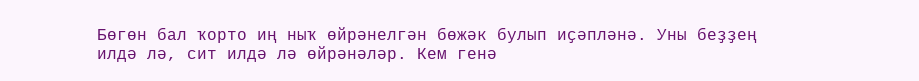Бөгөн бал ҡорто иң ныҡ өйрәнелгән бөжәк булып иҫәпләнә. Уны беҙҙең илдә лә, сит илдә лә өйрәнәләр. Кем генә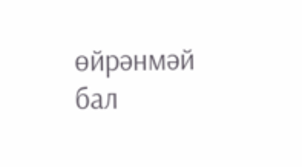өйрәнмәй бал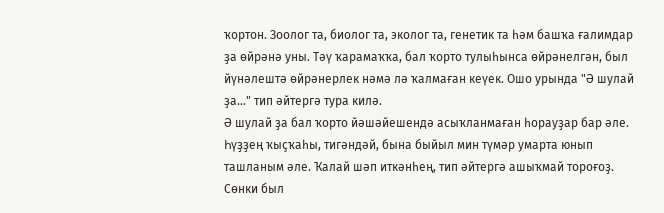ҡортон. Зоолог та, биолог та, эколог та, генетик та һәм башҡа ғалимдар ҙа өйрәнә уны. Тәү ҡарамаҡҡа, бал ҡорто тулыһынса өйрәнелгән, был йүнәлештә өйрәнерлек нәмә лә ҡалмаған кеүек. Ошо урында "Ә шулай ҙа..." тип әйтергә тура килә.
Ә шулай ҙа бал ҡорто йәшәйешендә асыҡланмаған һорауҙар бар әле. Һүҙҙең ҡыҫҡаһы, тигәндәй, бына быйыл мин түмәр умарта юнып ташланым әле. Ҡалай шәп иткәнһең, тип әйтергә ашыҡмай тороғоҙ. Сөнки был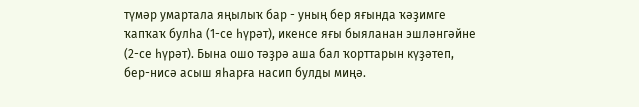түмәр умартала яңылыҡ бар - уның бер яғында ҡәҙимге ҡапҡаҡ булһа (1-се һүрәт), икенсе яғы быяланан эшләнгәйне (2-се һүрәт). Бына ошо тәҙрә аша бал ҡорттарын күҙәтеп, бер-нисә асыш яһарға насип булды миңә.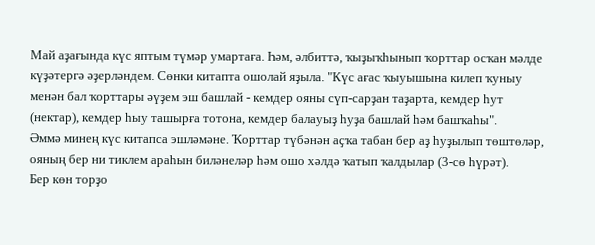Май аҙағында күс яптым түмәр умартаға. Һәм, әлбиттә, ҡыҙыҡһынып ҡорттар осҡан мәлде күҙәтергә әҙерләндем. Сөнки китапта ошолай яҙыла. "Күс ағас ҡыуышына килеп ҡуныу менән бал ҡорттары әүҙем эш башлай - кемдер ояны сүп-сарҙан таҙарта, кемдер һут (нектар), кемдер һыу ташырға тотона, кемдер балауыҙ һуҙа башлай һәм башҡаһы".
Әммә минең күс китапса эшләмәне. Ҡорттар түбәнән аҫҡа табан бер аҙ һуҙылып төштөләр, ояның бер ни тиклем араһын биләнеләр һәм ошо хәлдә ҡатып ҡалдылар (3-сө һүрәт).
Бер көн торҙо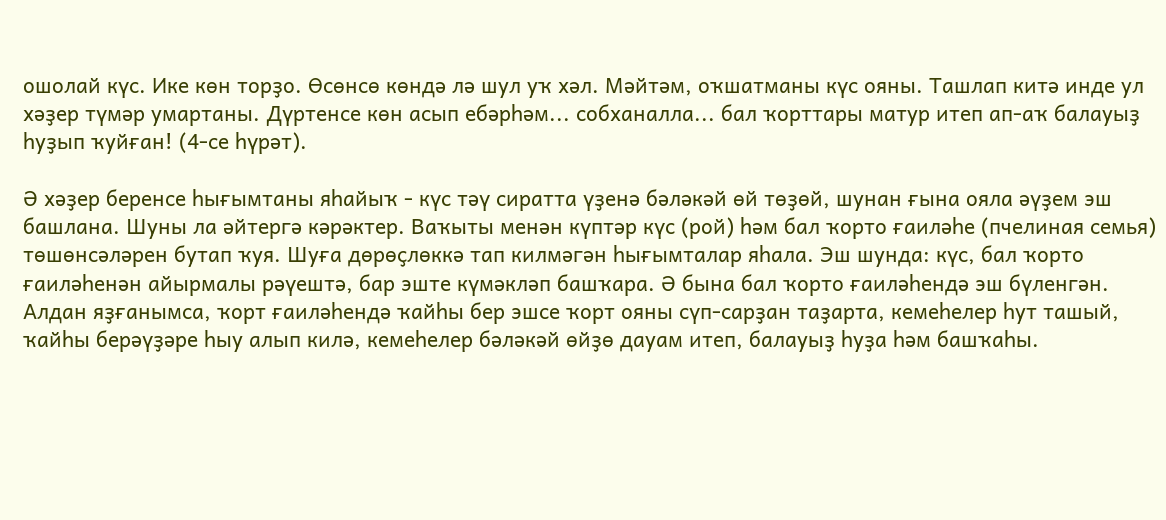ошолай күс. Ике көн торҙо. Өсөнсө көндә лә шул уҡ хәл. Мәйтәм, оҡшатманы күс ояны. Ташлап китә инде ул хәҙер түмәр умартаны. Дүртенсе көн асып ебәрһәм... собханалла... бал ҡорттары матур итеп ап-аҡ балауыҙ һуҙып ҡуйған! (4-се һүрәт).

Ә хәҙер беренсе һығымтаны яһайыҡ - күс тәү сиратта үҙенә бәләкәй өй төҙөй, шунан ғына ояла әүҙем эш башлана. Шуны ла әйтергә кәрәктер. Ваҡыты менән күптәр күс (рой) һәм бал ҡорто ғаиләһе (пчелиная семья) төшөнсәләрен бутап ҡуя. Шуға дөрөҫлөккә тап килмәгән һығымталар яһала. Эш шунда: күс, бал ҡорто ғаиләһенән айырмалы рәүештә, бар эште күмәкләп башҡара. Ә бына бал ҡорто ғаиләһендә эш бүленгән. Алдан яҙғанымса, ҡорт ғаиләһендә ҡайһы бер эшсе ҡорт ояны сүп-сарҙан таҙарта, кемеһелер һут ташый, ҡайһы берәүҙәре һыу алып килә, кемеһелер бәләкәй өйҙө дауам итеп, балауыҙ һуҙа һәм башҡаһы.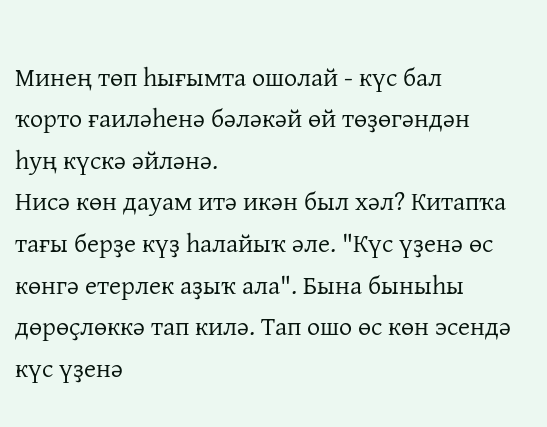Минең төп һығымта ошолай - күс бал ҡорто ғаиләһенә бәләкәй өй төҙөгәндән һуң күскә әйләнә.
Нисә көн дауам итә икән был хәл? Китапҡа тағы берҙе күҙ һалайыҡ әле. "Күс үҙенә өс көнгә етерлек аҙыҡ ала". Бына быныһы дөрөҫлөккә тап килә. Тап ошо өс көн эсендә күс үҙенә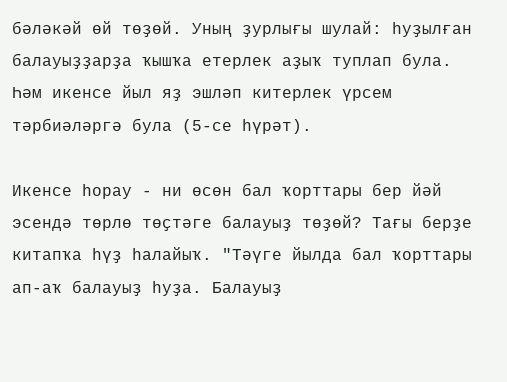бәләкәй өй төҙөй. Уның ҙурлығы шулай: һуҙылған балауыҙҙарҙа ҡышҡа етерлек аҙыҡ туплап була. Һәм икенсе йыл яҙ эшләп китерлек үрсем тәрбиәләргә була (5-се һүрәт).

Икенсе һорау - ни өсөн бал ҡорттары бер йәй эсендә төрлө төҫтәге балауыҙ төҙөй? Тағы берҙе китапҡа һүҙ һалайыҡ. "Тәүге йылда бал ҡорттары ап-аҡ балауыҙ һуҙа. Балауыҙ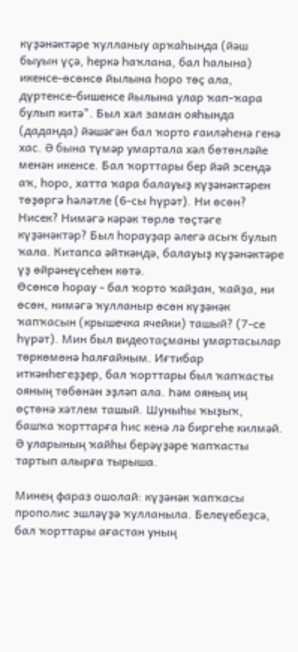күҙәнәктәре ҡулланыу арҡаһында (йәш быуын үҫә, һеркә һаҡлана, бал һалына) икенсе-өсөнсө йылына һоро төҫ ала, дүртенсе-бишенсе йылына улар ҡап-ҡара булып китә". Был хәл заман ояһында (даданда) йәшәгән бал ҡорто ғаиләһенә генә хас. Ә бына түмәр умартала хәл бөтөнләйе менән икенсе. Бал ҡорттары бер йәй эсендә аҡ, һоро, хатта ҡара балауыҙ күҙәнәктәрен төҙөргә һәләтле (6-сы һүрәт). Ни өсөн? Нисек? Нимәгә кәрәк төрлө төҫтәге күҙәнәктәр? Был һорауҙар әлегә асыҡ булып ҡала. Китапса әйткәндә, балауыҙ күҙәнәктәре үҙ өйрәнеүсеһен көтә.
Өсөнсө һорау - бал ҡорто ҡайҙан, ҡайҙа, ни өсөн, нимәгә ҡулланыр өсөн күҙәнәк ҡапҡасын (крышечка ячейки) ташый? (7-се һүрәт). Мин был видеотаҫманы умартасылар төркөмөнә һалғайным. Иғтибар иткәнһегеҙҙер, бал ҡорттары был ҡапҡасты ояның төбөнән эҙләп ала. Һәм ояның иң өҫтөнә хәтлем ташый. Шуныһы ҡыҙыҡ, башҡа ҡорттарға һис кенә лә биргеһе килмәй. Ә уларының ҡайһы берәүҙәре ҡапҡасты тартып алырға тырыша.

Минең фараз ошолай: күҙәнәк ҡапҡасы прополис эшләүҙә ҡулланыла. Белеүебеҙсә, бал ҡорттары ағастан уның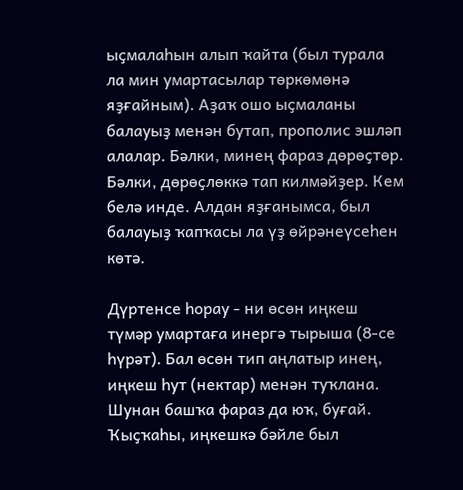ыҫмалаһын алып ҡайта (был турала ла мин умартасылар төркөмөнә яҙғайным). Аҙаҡ ошо ыҫмаланы балауыҙ менән бутап, прополис эшләп алалар. Бәлки, минең фараз дөрөҫтөр. Бәлки, дөрөҫлөккә тап килмәйҙер. Кем белә инде. Алдан яҙғанымса, был балауыҙ ҡапҡасы ла үҙ өйрәнеүсеһен көтә.

Дүртенсе һорау - ни өсөн иңкеш түмәр умартаға инергә тырыша (8-се һүрәт). Бал өсөн тип аңлатыр инең, иңкеш һут (нектар) менән туҡлана. Шунан башҡа фараз да юҡ, буғай. Ҡыҫҡаһы, иңкешкә бәйле был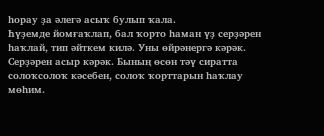һорау ҙа әлегә асыҡ булып ҡала.
Һүҙемде йомғаҡлап, бал ҡорто һаман үҙ серҙәрен һаҡлай, тип әйткем килә. Уны өйрәнергә кәрәк. Серҙәрен асыр кәрәк. Бының өсөн тәү сиратта солоҡсолоҡ кәсебен, солоҡ ҡорттарын һаҡлау мөһим.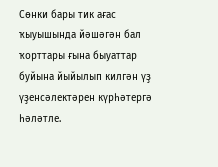Сөнки бары тик ағас ҡыуышында йәшәгән бал ҡорттары ғына быуаттар буйына йыйылып килгән үҙ үҙенсәлектәрен күрһәтергә һәләтле.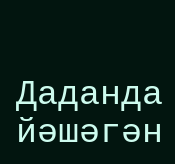Даданда йәшәгән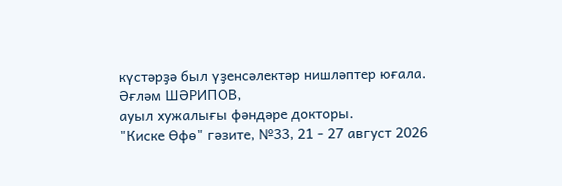күстәрҙә был үҙенсәлектәр нишләптер юғала.
Әғләм ШӘРИПОВ,
ауыл хужалығы фәндәре докторы.
"Киске Өфө" гәзите, №33, 21 - 27 август 2026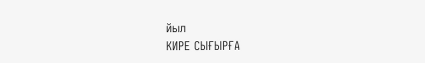йыл
КИРЕ СЫҒЫРҒА